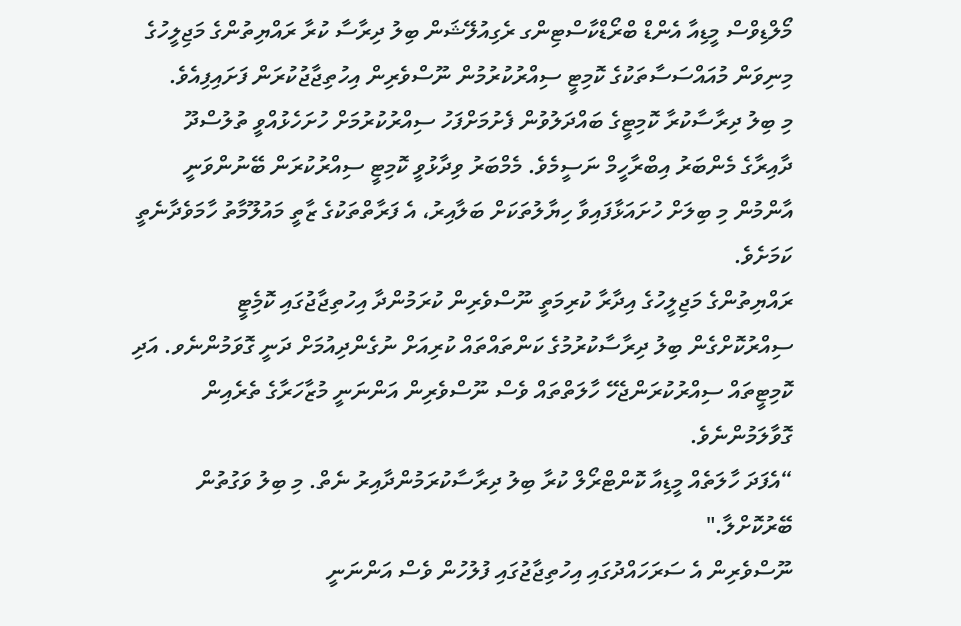މޯލްޑިވްސް މީޑިއާ އެންޑް ބްރޯޑްކާސްޓިންގ ރެގިއުލޭޝަން ބިލު ދިރާސާ ކުރާ ރައްޔިތުންގެ މަޖިލީހުގެ މިނިވަން މުއައްސަސާތަކުގެ ކޮމިޓީ ސިއްރުކުރުމުން ނޫސްވެރިން އިހުތިޖާޖުކުރަން ފަށައިފިއެވެ.
މި ބިލު ދިރާސާކުރާ ކޮމިޓީގެ ބައްދަލުވުން ފެށުމަށްފަހު ސިއްރުކުރުމަށް ހުށަހެޅުއްވީ ތުލުސްދޫ ދާއިރާގެ މެންބަރު އިބްރާހީމް ނަސީމެވެ. މެމްބަރު ވިދާޅުވީ ކޮމިޓީ ސިއްރުކުރަން ބޭނުންވަނީ އާންމުން މި ބިލަށް ހުށައަޅާފައިވާ ހިޔާލުތަކަށް ބަލާއިރު، އެ ފަރާތްތަކުގެ ޒާތީ މައުލޫމާތު ހާމަވެދާނެތީ ކަމަށެވެ.
ރައްޔިތުންގެ މަޖިލީހުގެ އިދާރާ ކުރިމަތީ ނޫސްވެރިން ކުރަމުންދާ އިހުތިޖާޖުގައި ކޮމެިޓީ ސިއްރުކޮށްގެން ބިލު ދިރާސާކުރުމުގެ ކަންތައްތައް ކުރިއަށް ނުގެންދިއުމަށް ދަނީ ގޮވަމުންނެވ. އަދި ކޮމިޓީތައް ސިއްރުކުރަންޖެހޭ ހާލަތްތައް ވެސް ނޫސްވެރިން އަންނަނީ މުޒާހަރާގެ ތެރެއިން ގޮވާލަމުންނެވެ.
“އެފަދަ ހާލަތެއް މީޑިއާ ކޮންޓްރޯލް ކުރާ ބިލު ދިރާސާކުރަމުންދާއިރު ނެތް. މި ބިލު ވަގުތުން ބޭރުކޮށްލާ."
ނޫސްވެރިން އެ ސަރަހައްދުގައި އިހުތިޖާޖުގައި ފުލުހުން ވެސް އަންނަނީ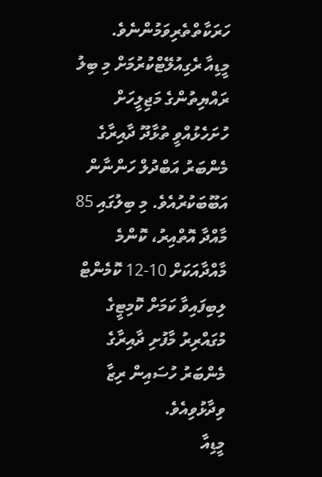ހަރަކާތްތެރިވަމުންނެވެ.
މީޑިއާ ރެގިއުލޭޓްކުރުމަށް މި ބިލު ރައްޔިތުންގެ މަޖިލީހަށް ހުށަހެޅުއްވީ ތުޅާދޫ ދާއިރާގެ މެންބަރު އަބްދުލް ހަންނާން އަބޫބަކުރުއެވެ. މި ބިލުގައި 85 މާއްދާ އޮތްއިރު، ކޮންމެ މާއްދާއަކަށް 10-12 ކޮމެންޓް ލިބިފައިވާ ކަމަށް ކޮމިޓީގެ މުގައްރިރު މާފުށި ދާއިރާގެ މެންބަރު ހުސައިން ރިޒާ ވިދާޅުވިއެވެ.
މީޑިއާ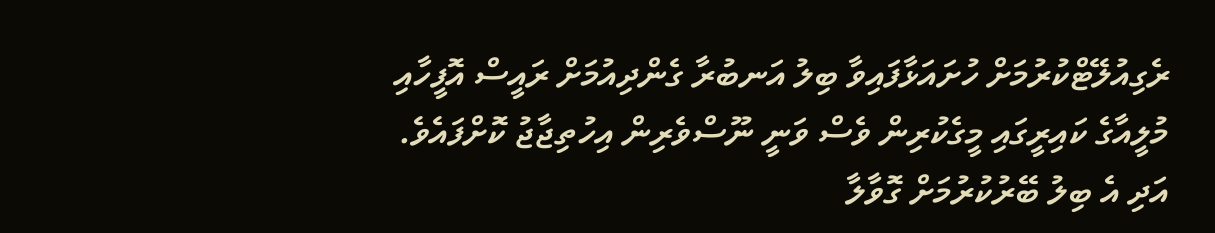ރެގިއުލޭޓްކުރުމަށް ހުށައަޅާފައިވާ ބިލު އަނބުރާ ގެންދިއުމަށް ރައީސް އޮފީހާއި މުލީއާގެ ކައިރީގައި މީގެކުރިން ވެސް ވަނީ ނޫސްވެރިން އިހުތިޖާޖު ކޮށްފައެވެ. އަދި އެ ބިލު ބޭރުކުރުމަށް ގޮވާލާ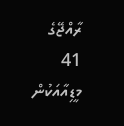ރާއްޖޭގެ 41 މީޑިއާއަކުން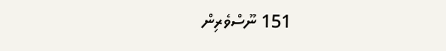151 ނޫސްވެރިން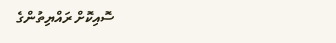ސޮއިކޮށް ރައްޔިތުންގެ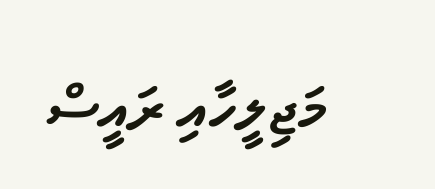މަޖިލީހާއި ރައީސް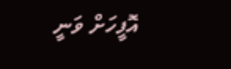އޮފީހަށް ވަނީ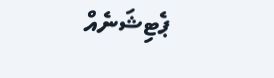ޕެޓިޝަނެއް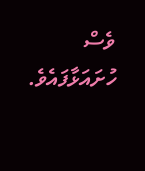ވެސް ހުށައަޅާފައެވެ.